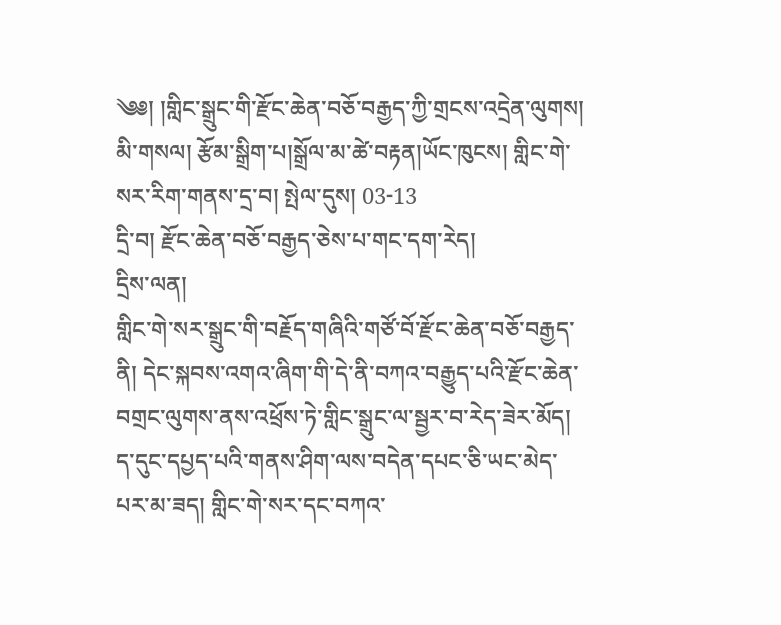༄༅། །གླིང་སྒྲུང་གི་རྫོང་ཆེན་བཅོ་བརྒྱད་ཀྱི་གྲངས་འདྲེན་ལུགས།
མི་གསལ། རྩོམ་སྒྲིག་པ།སྒྲོལ་མ་ཚེ་བརྟན།ཡོང་ཁུངས། གླིང་གེ་སར་རིག་གནས་དྲ་བ། སྤེལ་དུས། 03-13
དྲི་བ། རྫོང་ཆེན་བཅོ་བརྒྱད་ཅེས་པ་གང་དག་རེད།
དྲིས་ལན།
གླིང་གེ་སར་སྒྲུང་གི་བརྗོད་གཞིའི་གཙོ་བོ་རྫོང་ཆེན་བཅོ་བརྒྱད་ནི། དེང་སྐབས་འགའ་ཞིག་གི་དེ་ནི་བཀའ་བརྒྱུད་པའི་རྫོང་ཆེན་བགྲང་ལུགས་ནས་འཕྲོས་ཏེ་གླིང་སྒྲུང་ལ་སྦྱར་བ་རེད་ཟེར་མོད། ད་དུང་དཔྱད་པའི་གནས་ཤིག་ལས་བདེན་དཔང་ཅི་ཡང་མེད་པར་མ་ཟད། གླིང་གེ་སར་དང་བཀའ་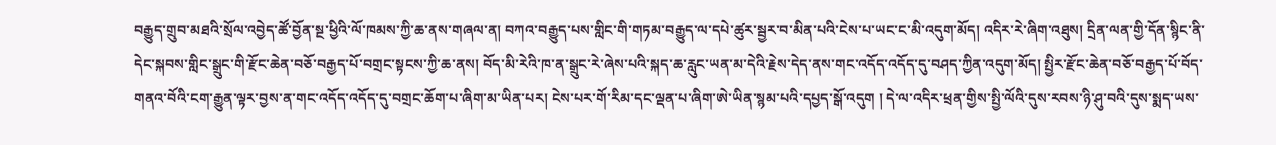བརྒྱུད་གྲུབ་མཐའི་སྲོལ་འབྱེད་ཚོ་བྱོན་སྔ་ཕྱིའི་ལོ་ཁམས་ཀྱི་ཆ་ནས་གཞལ་ན། བཀའ་བརྒྱུད་པས་གླིང་གི་གཏམ་བརྒྱུད་ལ་དཔེ་ཚུར་སྦྱར་བ་མིན་པའི་ངེས་པ་ཡང་ང་མི་འདུག་མོད། འདིར་རེ་ཞིག་འཐུས། དྲིན་ལན་གྱི་དོན་སྙིང་ནི་དེང་སྐབས་གླིང་སྒྲུང་གི་རྫོང་ཆེན་བཅོ་བརྒྱད་པོ་བགྲང་སྟངས་ཀྱི་ཆ་ནས། བོད་མི་རེའི་ཁ་ན་སྒྲུང་རེ་ཞེས་པའི་སྐད་ཆ་རླུང་ཡན་མ་དེའི་རྗེས་དེད་ནས་གང་འདོད་འདོད་དུ་བཤད་ཀྱིན་འདུག་མོད། སྤྱིར་རྫོང་ཆེན་བཅོ་བརྒྱད་པོ་བོད་གནའ་བོའི་ངག་རྒྱུན་ལྟར་བྱས་ན་གང་འདོད་འདོད་དུ་བགྲང་ཆོག་པ་ཞིག་མ་ཡིན་པར། ངེས་པར་གོ་རིམ་དང་ལྡན་པ་ཞིག་ཨེ་ཡིན་སྙམ་པའི་དཔྱད་སྒོ་འདུག ། དེ་ལ་འདིར་ཕྲན་གྱིས་སྤྱི་ལོའི་དུས་རབས་ཉི་ཤུ་བའི་དུས་སྨད་ཡས་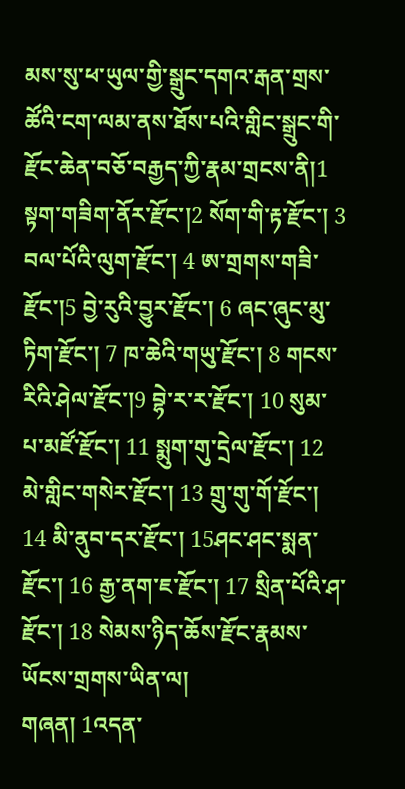མས་སུ་ཕ་ཡུལ་གྱི་སྒྲུང་དགའ་རྒན་གྲས་ཚོའི་ངག་ལམ་ནས་ཐོས་པའི་གླིང་སྒྲུང་གི་རྫོང་ཆེན་བཅོ་བརྒྱད་ཀྱི་རྣམ་གྲངས་ནི།1 སྟག་གཟིག་ནོར་རྫོང་།2 སོག་གི་རྟ་རྫོང་། 3 བལ་པོའི་ལུག་རྫོང་། 4 ཨ་གྲགས་གཟི་རྫོང་།5 བྱེ་རུའི་བྱུར་རྫོང་། 6 ཞང་ཞུང་མུ་ཏིག་རྫོང་། 7 ཁ་ཆེའི་གཡུ་རྫོང་། 8 གངས་རིའི་ཤེལ་རྫོང་།9 བྷེ་ར་ར་རྫོང་། 10 སུམ་པ་མཛོ་རྫོང་། 11 སྨུག་གུ་དྲེལ་རྫོང་། 12 མེ་གླིང་གསེར་རྫོང་། 13 གྲུ་གུ་གོ་རྫོང་། 14 མི་ནུབ་དར་རྫོང་། 15ཤང་ཤང་སྨན་རྫོང་། 16 རྒྱ་ནག་ཇ་རྫོང་། 17 སྲིན་པོའི་ཤ་རྫོང་། 18 སེམས་ཉིད་ཆོས་རྫོང་རྣམས་ཡོངས་གྲགས་ཡིན་ལ།
གཞན། 1འདན་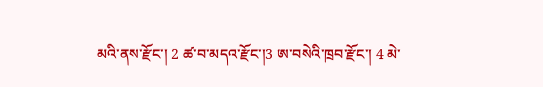མའི་ནས་རྫོང་། 2 ཚ་བ་མདའ་རྫོང་།3 ཨ་བསེའི་ཁྲབ་རྫོང་། 4 མེ་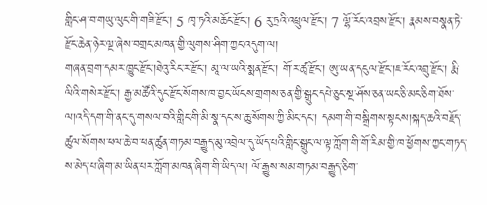གླིང་ཤ་བ་གཡུ་ལུང་གི་གཟི་རྫོང་། 5 ཁྭ་ཏའི་མཆོང་རྫོང་། 6 རུ་ཏྲའི་འཕྲུལ་རྫོང་། 7 ལྷོ་རོང་འབྲས་རྫོང་། རྣམས་བསྣན་ཏེ་རྫོང་ཆེན་ཉེར་ལྔ་ཞེས་བགྲང་མཁན་གྱི་ལུགས་ཤིག་ཀྱང་འདུག་ལ།
གཞན་བྲག་དམར་ཁྱུང་རྫོང་།ཐེའུ་རིང་ར་རྫོང་། མཱ་ལ་ཡའི་སྨན་རྫོང་། གོ་ར་ཚྭ་རྫོང་། ཨུ་ཡན་དངུལ་རྫོང་།ཇ་རོང་འབྲུ་རྫོང་། རྨི་ལིའི་གསེར་རྫོང་། རྒྱ་མཚོའི་དུང་རྫོང་སོགས་ཁ་བྱང་ཡོངས་གྲགས་ཅན་གྱི་སྒྲུང་དཔེ་ཅུང་སྔ་ཤོས་ཅན་ཡང་ཅི་མང་ཅིག་ཐོས་ལ།འདི་དག་གི་ནང་དུ་གསལ་བའི་གླིང་གི་མི་སྣ་དང་ས་ཆུ་སོགས་ཀྱི་མིང་དང་། དམག་གི་བསྒྲིགས་སྟངས།སྐད་ཆའི་བརྗོད་ཚུལ་སོགས་ཕལ་ཆེ་བ་ཕན་ཚུན་གཏམ་བརྒྱུད་མུ་འབྲེལ་དུ་ཡོད་པའི་གླིང་སྒྲུང་ལ་ལྟ་ཀློག་གི་གོ་རིམ་གྱི་ཁ་ཕྱོགས་ཀྱང་གཏད་ས་མེད་པ་ཞིག་མ་ཡིན་པར་ཀློག་མཁན་ཞིག་གི་ཡིད་ལ། ལོ་རྒྱུས་སམ་གཏམ་བརྒྱུད་ཅིག་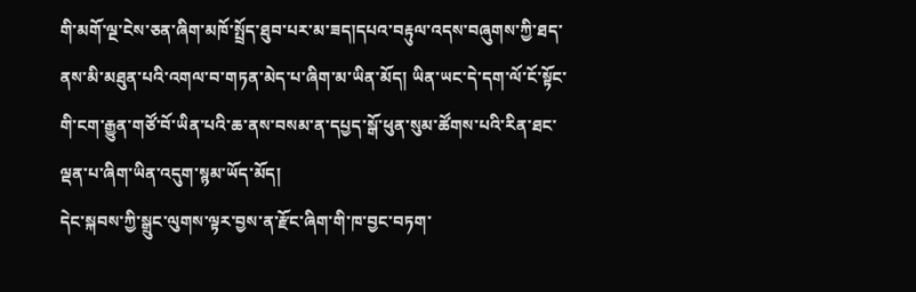གི་མགོ་ལྔ་ངེས་ཅན་ཞིག་མཁོ་སྤྲོད་ཐུབ་པར་མ་ཟད།དཔའ་བརྟུལ་འདས་བཞུགས་ཀྱི་ཐད་ནས་མི་མཐུན་པའི་འགལ་བ་གཏན་མེད་པ་ཞིག་མ་ཡིན་མོད། ཡིན་ཡང་དེ་དག་ལོ་ངོ་སྟོང་གི་ངག་རྒྱུན་གཙོ་བོ་ཡིན་པའི་ཆ་ནས་བསམ་ན་དཔྱད་སྒོ་ཕུན་སུམ་ཚོགས་པའི་རིན་ཐང་ལྡན་པ་ཞིག་ཡིན་འདུག་སྙམ་ཡོད་མོད།
དེང་སྐབས་ཀྱི་སྒྲུང་ལུགས་ལྟར་བྱས་ན་རྫོང་ཞིག་གི་ཁ་བྱང་བཏག་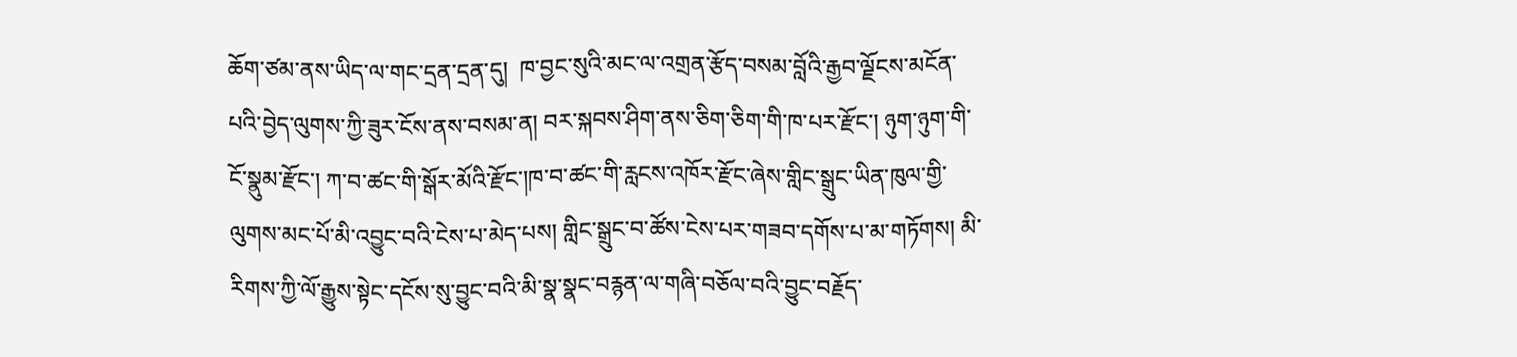ཆོག་ཙམ་ནས་ཡིད་ལ་གང་དྲན་དྲན་དུ།  ཁ་བྱང་སུའི་མང་ལ་འགྲན་རྩོད་བསམ་བློའི་རྒྱབ་ལྗོངས་མངོན་པའི་བྱེད་ལུགས་ཀྱི་ཟུར་ངོས་ནས་བསམ་ན། བར་སྐབས་ཤིག་ནས་ཅིག་ཅིག་གི་ཁ་པར་རྫོང་། ཉུག་ཉུག་གི་ངོ་སྣུམ་རྫོང་། ཀ་བ་ཚང་གི་སྒོར་མོའི་རྫོང་།ཁ་བ་ཚང་གི་རླངས་འཁོར་རྫོང་ཞེས་གླིང་སྒྲུང་ཡིན་ཁུལ་གྱི་ལུགས་མང་པོ་མི་འབྱུང་བའི་ངེས་པ་མེད་པས། གླིང་སྒྲུང་བ་ཚོས་ངེས་པར་གཟབ་དགོས་པ་མ་གཏོགས། མི་རིགས་ཀྱི་ལོ་རྒྱུས་སྟེང་དངོས་སུ་བྱུང་བའི་མི་སྣ་སྣང་བརྙན་ལ་གཞི་བཅོལ་བའི་བྱུང་བརྗོད་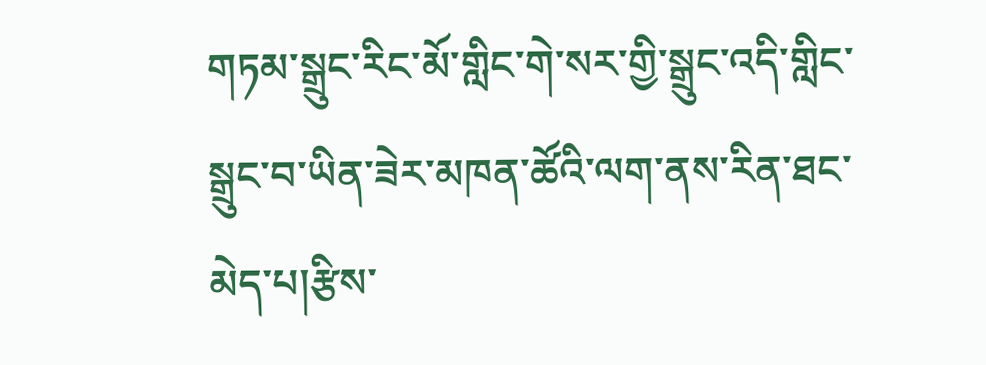གཏམ་སྒྲུང་རིང་མོ་གླིང་གེ་སར་གྱི་སྒྲུང་འདི་གླིང་སྒྲུང་བ་ཡིན་ཟེར་མཁན་ཚོའི་ལག་ནས་རིན་ཐང་མེད་པ།རྩིས་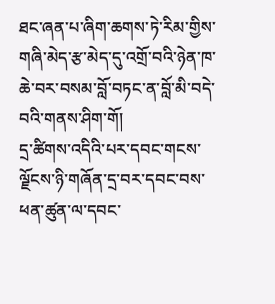ཐང་ཞན་པ་ཞིག་ཆགས་ཏེ་རིམ་གྱིས་གཞི་མེད་རྩ་མེད་དུ་འགྲོ་བའི་ཉེན་ཁ་ཆེ་བར་བསམ་བློ་བཏང་ན་བློ་མི་བདེ་བའི་གནས་ཤིག་གོ།
དྲ་ཚིགས་འདིའི་པར་དབང་གངས་ལྗོངས་ཉི་གཞོན་དྲ་བར་དབང་བས་ཕན་ཚུན་ལ་དབང་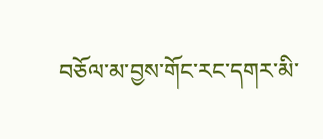བཅོལ་མ་བྱས་གོང་རང་དགར་མི་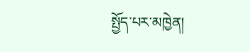སྤྱོད་པར་མཁྱེན།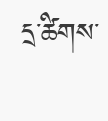དྲ་ཚིགས་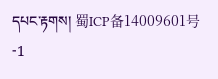དཔང་རྟགས། 蜀ICP备14009601号-1